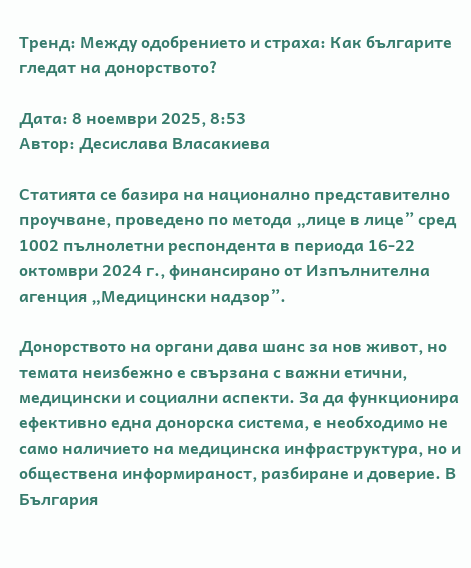Тренд: Между одобрението и страха: Как българите гледат на донорството?

Дата: 8 ноември 2025, 8:53
Автор: Десислава Власакиева

Статията се базира на национално представително проучване, проведено по метода „лице в лице” сред 1002 пълнолетни респондента в периода 16-22 октомври 2024 г., финансирано от Изпълнителна агенция „Медицински надзор”.

Донорството на органи дава шанс за нов живот, но темата неизбежно е свързана с важни етични, медицински и социални аспекти. За да функционира ефективно една донорска система, е необходимо не само наличието на медицинска инфраструктура, но и обществена информираност, разбиране и доверие. В България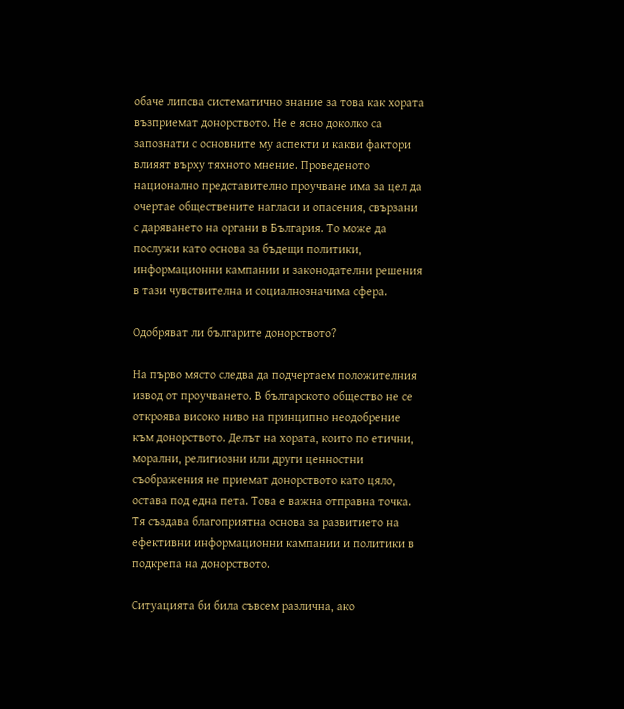обаче липсва систематично знание за това как хората възприемат донорството. Не е ясно доколко са запознати с основните му аспекти и какви фактори влияят върху тяхното мнение. Проведеното национално представително проучване има за цел да очертае обществените нагласи и опасения, свързани с даряването на органи в България. То може да послужи като основа за бъдещи политики, информационни кампании и законодателни решения в тази чувствителна и социалнозначима сфера.

Одобряват ли българите донорството?

На първо място следва да подчертаем положителния извод от проучването. В българското общество не се откроява високо ниво на принципно неодобрение към донорството. Делът на хората, които по етични, морални, религиозни или други ценностни съображения не приемат донорството като цяло, остава под една пета. Това е важна отправна точка. Тя създава благоприятна основа за развитието на ефективни информационни кампании и политики в подкрепа на донорството.

Ситуацията би била съвсем различна, ако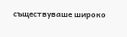съществуваше широко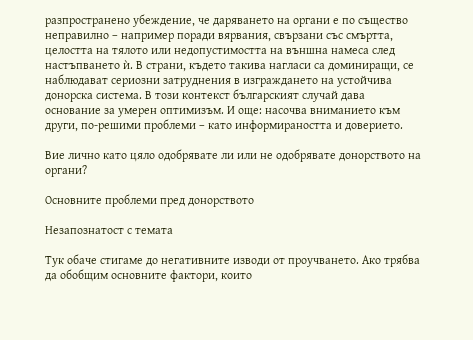разпространено убеждение, че даряването на органи е по същество неправилно – например поради вярвания, свързани със смъртта, целостта на тялото или недопустимостта на външна намеса след настъпването ѝ. В страни, където такива нагласи са доминиращи, се наблюдават сериозни затруднения в изграждането на устойчива донорска система. В този контекст българският случай дава основание за умерен оптимизъм. И още: насочва вниманието към други, по-решими проблеми – като информираността и доверието.

Вие лично като цяло одобрявате ли или не одобрявате донорството на органи?

Основните проблеми пред донорството

Незапознатост с темата

Тук обаче стигаме до негативните изводи от проучването. Ако трябва да обобщим основните фактори, които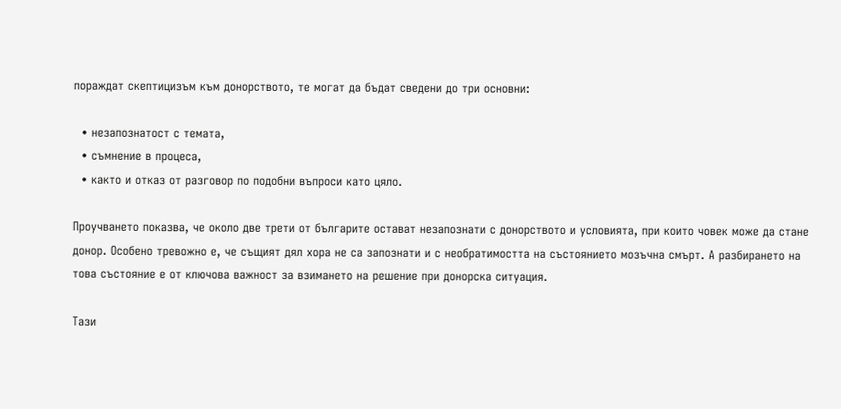пораждат скептицизъм към донорството, те могат да бъдат сведени до три основни:

  • незапознатост с темата,
  • съмнение в процеса,
  • както и отказ от разговор по подобни въпроси като цяло.

Проучването показва, че около две трети от българите остават незапознати с донорството и условията, при които човек може да стане донор. Особено тревожно е, че същият дял хора не са запознати и с необратимостта на състоянието мозъчна смърт. А разбирането на това състояние е от ключова важност за взимането на решение при донорска ситуация.

Тази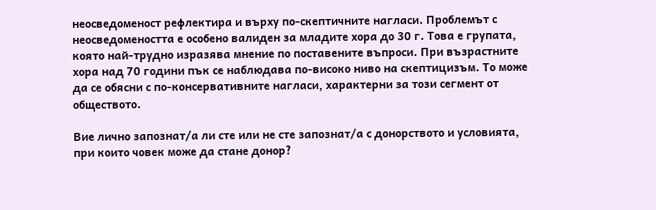неосведоменост рефлектира и върху по-скептичните нагласи. Проблемът с неосведомеността е особено валиден за младите хора до 30 г. Това е групата, която най-трудно изразява мнение по поставените въпроси. При възрастните хора над 70 години пък се наблюдава по-високо ниво на скептицизъм. То може да се обясни с по-консервативните нагласи, характерни за този сегмент от обществото.

Вие лично запознат/а ли сте или не сте запознат/а с донорството и условията, при които човек може да стане донор?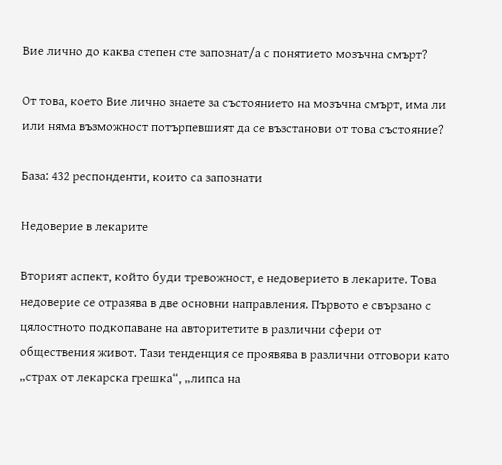Вие лично до каква степен сте запознат/а с понятието мозъчна смърт?

От това, което Вие лично знаете за състоянието на мозъчна смърт, има ли или няма възможност потърпевшият да се възстанови от това състояние?

База: 432 респонденти, които са запознати

Недоверие в лекарите

Вторият аспект, който буди тревожност, е недоверието в лекарите. Това недоверие се отразява в две основни направления. Първото е свързано с цялостното подкопаване на авторитетите в различни сфери от обществения живот. Тази тенденция се проявява в различни отговори като „страх от лекарска грешка“, „липса на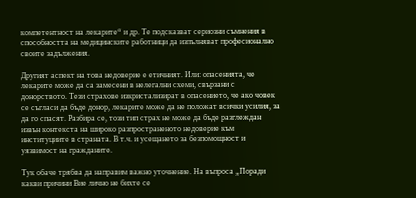компетентност на лекарите“ и др. Те подсказват сериозни съмнения в способността на медицинските работници да изпълняват професионално своите задължения.

Другият аспект на това недоверие е етичният. Или: опасенията, че лекарите може да са замесени в нелегални схеми, свързани с донорството. Тези страхове изкристализират в опасението, че ако човек се съгласи да бъде донор, лекарите може да не положат всички усилия, за да го спасят. Разбира се, този тип страх не може да бъде разглеждан извън контекста на широко разпространеното недоверие към институциите в страната. В т.ч. и усещането за безпомощност и уязвимост на гражданите.

Тук обаче трябва да направим важно уточнение. На въпроса „Поради какви причини Вие лично не бихте се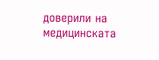доверили на медицинската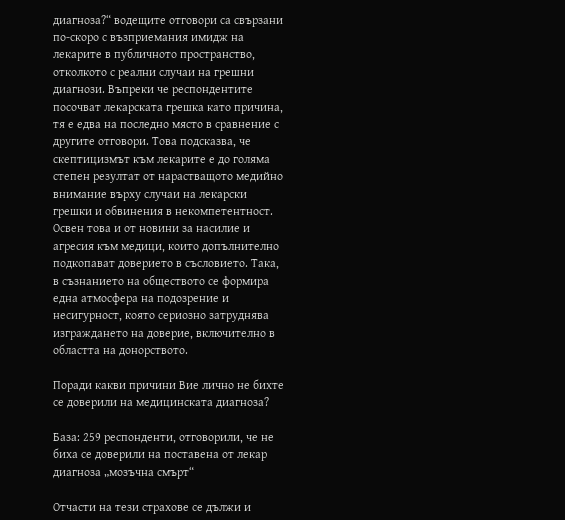диагноза?“ водещите отговори са свързани по-скоро с възприемания имидж на лекарите в публичното пространство, отколкото с реални случаи на грешни диагнози. Въпреки че респондентите посочват лекарската грешка като причина, тя е едва на последно място в сравнение с другите отговори. Това подсказва, че скептицизмът към лекарите е до голяма степен резултат от нарастващото медийно внимание върху случаи на лекарски грешки и обвинения в некомпетентност. Освен това и от новини за насилие и агресия към медици, които допълнително подкопават доверието в съсловието. Така, в съзнанието на обществото се формира една атмосфера на подозрение и несигурност, която сериозно затруднява изграждането на доверие, включително в областта на донорството.

Поради какви причини Вие лично не бихте се доверили на медицинската диагноза?

База: 259 респонденти, отговорили, че не биха се доверили на поставена от лекар диагноза „мозъчна смърт“

Отчасти на тези страхове се дължи и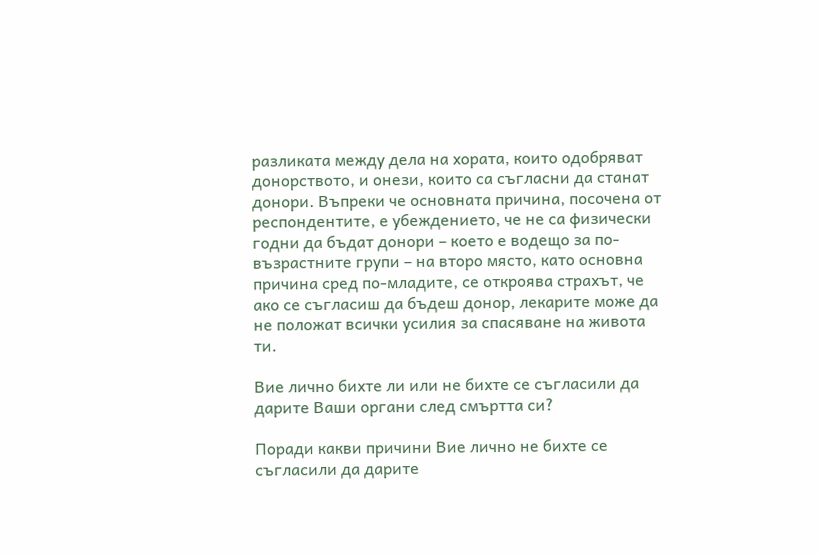разликата между дела на хората, които одобряват донорството, и онези, които са съгласни да станат донори. Въпреки че основната причина, посочена от респондентите, е убеждението, че не са физически годни да бъдат донори – което е водещо за по-възрастните групи – на второ място, като основна причина сред по-младите, се откроява страхът, че ако се съгласиш да бъдеш донор, лекарите може да не положат всички усилия за спасяване на живота ти.

Вие лично бихте ли или не бихте се съгласили да дарите Ваши органи след смъртта си?

Поради какви причини Вие лично не бихте се съгласили да дарите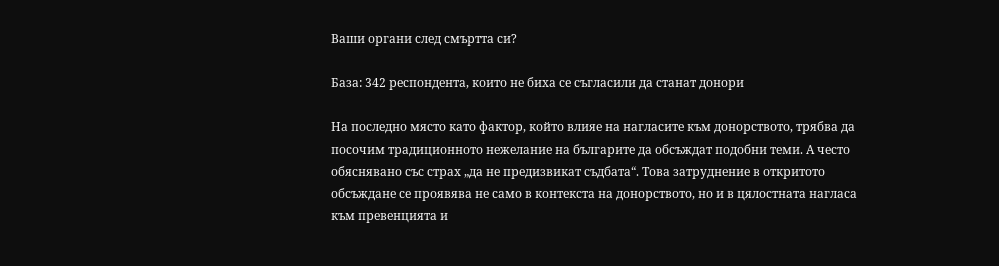Ваши органи след смъртта си?

База: 342 респондента, които не биха се съгласили да станат донори

На последно място като фактор, който влияе на нагласите към донорството, трябва да посочим традиционното нежелание на българите да обсъждат подобни теми. А често обяснявано със страх „да не предизвикат съдбата“. Това затруднение в откритото обсъждане се проявява не само в контекста на донорството, но и в цялостната нагласа към превенцията и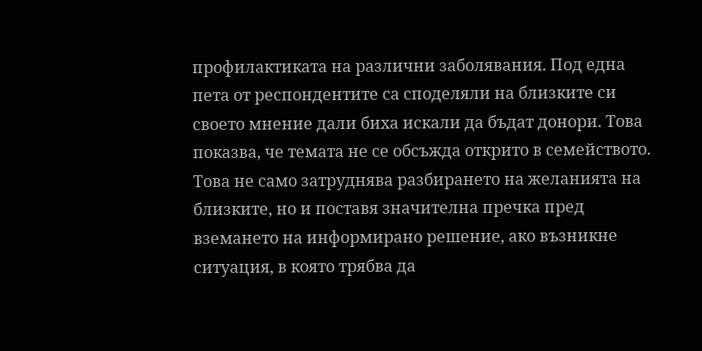профилактиката на различни заболявания. Под една пета от респондентите са споделяли на близките си своето мнение дали биха искали да бъдат донори. Това показва, че темата не се обсъжда открито в семейството. Това не само затруднява разбирането на желанията на близките, но и поставя значителна пречка пред вземането на информирано решение, ако възникне ситуация, в която трябва да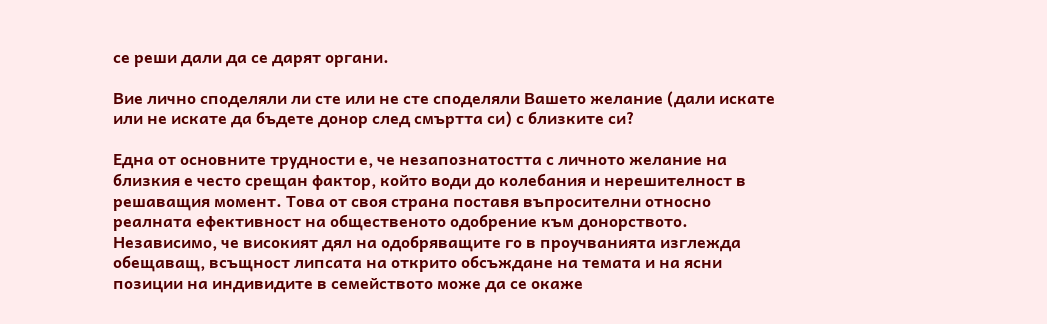се реши дали да се дарят органи.

Вие лично споделяли ли сте или не сте споделяли Вашето желание (дали искате или не искате да бъдете донор след смъртта си) с близките си?

Една от основните трудности е, че незапознатостта с личното желание на близкия е често срещан фактор, който води до колебания и нерешителност в решаващия момент. Това от своя страна поставя въпросителни относно реалната ефективност на общественото одобрение към донорството. Независимо, че високият дял на одобряващите го в проучванията изглежда обещаващ, всъщност липсата на открито обсъждане на темата и на ясни позиции на индивидите в семейството може да се окаже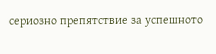сериозно препятствие за успешното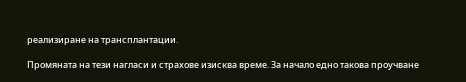реализиране на трансплантации.

Промяната на тези нагласи и страхове изисква време. За начало едно такова проучване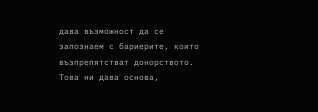дава възможност да се запознаем с бариерите, които възпрепятстват донорството. Това ни дава основа,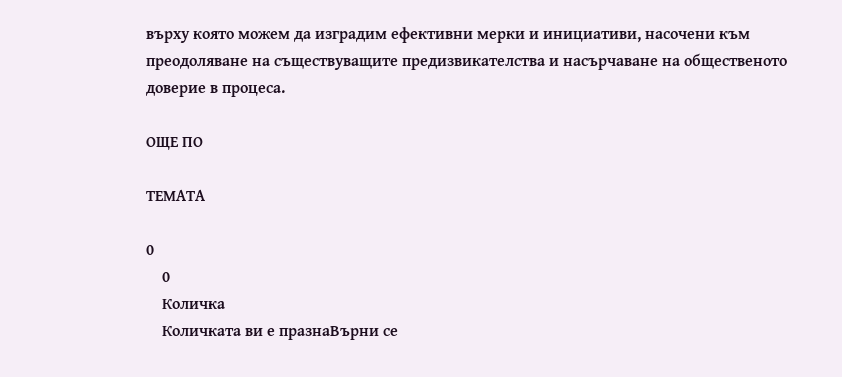върху която можем да изградим ефективни мерки и инициативи, насочени към преодоляване на съществуващите предизвикателства и насърчаване на общественото доверие в процеса.

ОЩЕ ПО

ТЕМАТА

0
    0
    Количка
    Количката ви е празнаВърни се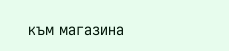към магазина